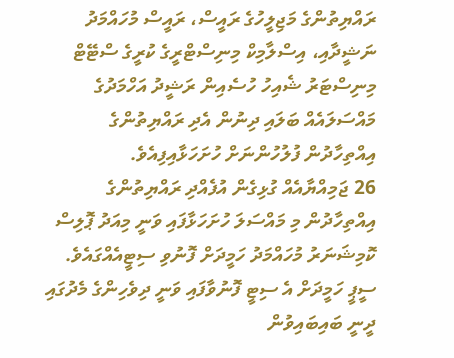ރައްޔިތުންގެ މަޖިލީހުގެ ރައީސް، ރައީސް މުހައްމަދު ނަޝީދާއި، އިސްލާމިކް މިނިސްޓްރީގެ ކުރީގެ ސްޓޭޓް މިނިސްޓަރު ޝެއިހު ހުސެއިން ރަޝީދު އަހްމަދުގެ މައްސަލައެއް ބަލައި ދިނުން އެދި ރައްޔިތުންގެ އިއްތިހާދުން ފުލުހުންނަށް ހުށަހަޅާއިފިއެވެ.
26 ޖަމިއްޔާއެއް ގުޅިގެން އުފެއްދި ރައްޔިތުންގެ އިއްތިހާދުން މި މައްސަލަ ހުށަހަޅާފައި ވަނީ މިއަދު ޕޮލިސް ކޮމިޝަނަރު މުހައްމަދު ހަމީދަށް ފޮނުވި ސިޓީއެއްގައެވެ. ސީޕީ ހަމީދަށް އެ ސިޓީ ފޮނުވާފައި ވަނީ ދިވެހިންގެ މެދުގައި ދީނީ ބައިބައިވުން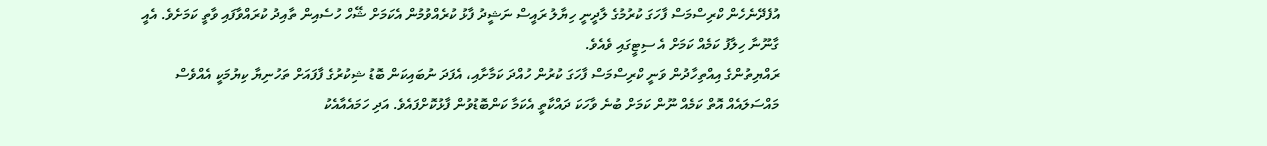އުފެދޭނެހެން ކްރިސްމަސް ފާހަގަ ކުރުމުގެ ލާދީނީ ހިޔާލު ރައީސް ނަޝީދު ފާޅު ކުރެއްވުމުން އެކަމަށް ޝޭހް ހުސެއިން ތާއިދު ކުރައްވާފައި ވާތީ ކަމަށެވެ. އެއީ ގާނޫނާ ހިލާފު ކަމެއް ކަމަށް އެ ސިޓީގައި ވެއެވެ.
ރައްޔިތުންގެ އިއްތިހާދުން ވަނީ ކްރިސްމަސް ފާހަގަ ކުރުން ހުއްދަ ކަމާށާއި، އެފަދަ ނުބައިކަން ބޮޑު ޝިކުރުގެ ފާފައަށް ތަހުނިޔާ ކިޔުމަކީ އެއްވެސް މައްސަލައެއް އޮތް ކަމެއް ނޫން ކަމަށް ބުނެ ވާހަކަ ދައްކާތީ އެކަމާ ކަންބޮޑުވުން ފާޅުކޮށްފައެވެ. އަދި ހަމައެއާއެކު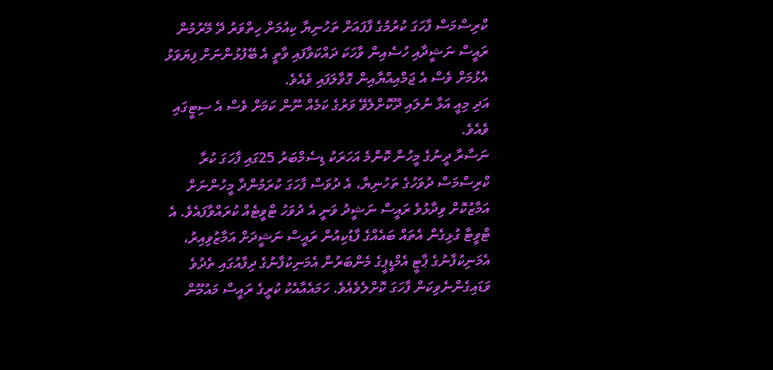ކްރިސްމަސް ފާހަގަ ކުރުމުގެ ފާފައަށް ތަހުނިޔާ ކިއުމަށް ހިތްވަރު ދޭ މޭރުމުން ރައީސް ނަޝީދާއި ހުސެއިން ވާހަކަ ދައްކަވާފައި ވާތީ އެ ބޭފުޅުންނަށް ފިޔަވަޅު އެޅުމަށް ވެސް އެ ޖަމްއިއްޔާއިން ގޮވާލަފައި ވެއެވެ.
އަދި މިއީ އަޅާ ނުލައި ދޫކޮށްލެވޭ ވަރުގެ ކަމެއް ނޫން ކަމަށް ވެސް އެ ސިޓީގައި ވެއެވެ.
ނަސާރާ ދީނުގެ މީހުން ކޮންމެ އަހަރަކު ޑިސެމްބަރު 25ގައި ފާހަގަ ކުރާ ކްރިސްމަސް ދުވަހުގެ ތަހުނިޔާ، އެ ދުވަސް ފާހަގަ ކުރަމުންދާ މީހުންނަށް އަމާޒުކޮށް ވިދާޅުވެ ރައީސް ނަޝީދު ވަނީ އެ ދުވަހު ޓްވީޓެއް ކުރައްވާފައެވެ. އެ ޓްވީޓާ ގުޅިގެން އެތައް ބައެއްގެ ފާޑުކިއުން ރައީސް ނަޝީދަށް އަމާޒުވިއިރު، އެމަނިކުފާނުގެ ޕާޓީ އެމްޑީޕީގެ މެންބަރުން އެމަނިކުފާނުގެ ދިފާއުގައި ތެދުވެ ވަޑައިގެންނެވިކަން ފާހަގަ ކޮށްލެވެއެވެ. ހަމައެއާއެކު ކުރީގެ ރައީސް މައުމޫން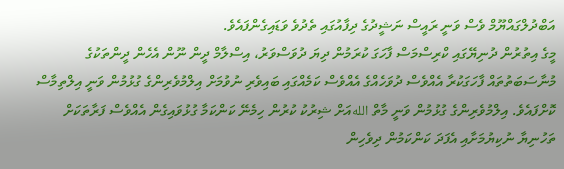އަބްދުލްގައްޔޫމް ވެސް ވަނީ ރައީސް ނަޝީދުގެ ދިފާއުގައި ތެދުވެ ވަޑައިގެންފައެވެ.
މީގެ އިތުރުން ދުނިޔޭގައި ކްރިސްމަސް ފާހަގަ ކުރަމުން ދިޔަ ދުވަސްވަރު، އިސްލާމް ދީން ނޫން އެހެން ދީންތަކުގެ މުނާސަބަތުތައް ފާހަގަކުރާ އެއްވެސް ދުވަހެއްގެ އެއްވެސް ކަމެއްގައި ބައިވެރި ނުވުމަށް އިލްމުވެރިންގެ ގުޅުމުން ވަނީ އިލްތިމާސް ކޮށްފައެވެ. އިލްމުވެރިންގެ ގުޅުމުން ވަނީ މާތް اللهއަށް ޝިރުކު ކުރުން ހިމެނޭ ކަންކަމާ ގުޅުވައިގެން އެއްވެސް ފަރާތަކަށް ތަހުނިޔާ ނުކިޔުމަށާއި އެފަދަ ކަންކަމުން ދިވެހިން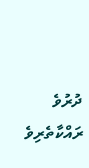ދުރުވެ ރައްކާތެރިވެ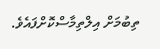ތިބުމަށް އިލްތިމާސްކޮށްފައެވެ.